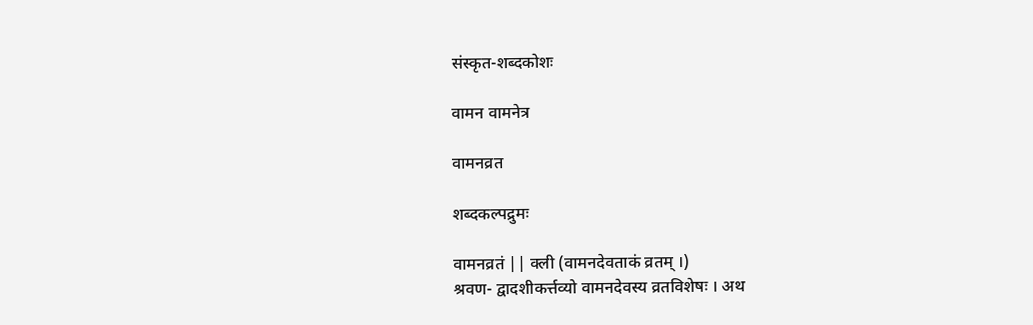संस्कृत-शब्दकोशः

वामन वामनेत्र

वामनव्रत

शब्दकल्पद्रुमः

वामनव्रतं || क्ली (वामनदेवताकं व्रतम् ।)
श्रवण- द्वादशीकर्त्तव्यो वामनदेवस्य व्रतविशेषः । अथ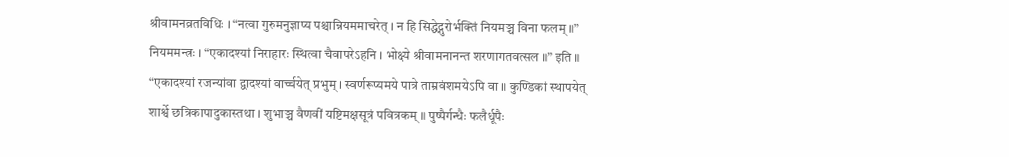श्रीवामनव्रतविधिः । “नत्वा गुरुमनुज्ञाप्य पश्चान्नियममाचरेत् । न हि सिद्धेद्गुरोर्भक्तिं नियमञ्च विना फलम् ॥” नियममन्त्रः । “एकादश्यां निराहारः स्थित्वा चैवापरेऽहनि । भोक्ष्ये श्रीवामनानन्त शरणागतवत्सल ॥” इति ॥ “एकादश्यां रजन्यांवा द्वादश्यां वार्च्चयेत् प्रभुम् । स्वर्णरूप्यमये पात्रे ताम्रवंशमयेऽपि वा ॥ कुण्डिकां स्थापयेत् शार्श्वे छत्रिकापादुकास्तथा । शुभाञ्च वैणवीं यष्टिमक्षसूत्रं पवित्रकम् ॥ पुष्पैर्गन्धैः फलैर्धूपैः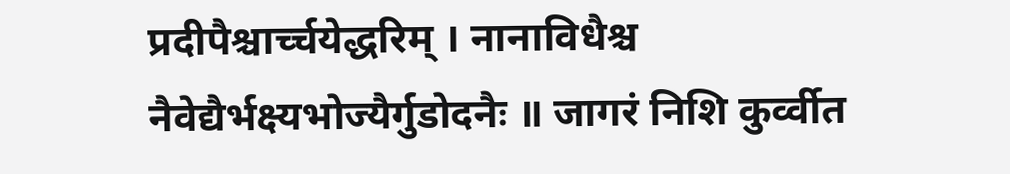प्रदीपैश्चार्च्चयेद्धरिम् । नानाविधैश्च नैवेद्यैर्भक्ष्यभोज्यैर्गुडोदनैः ॥ जागरं निशि कुर्व्वीत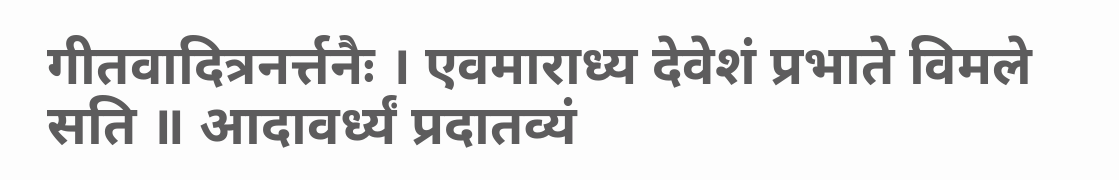गीतवादित्रनर्त्तनैः । एवमाराध्य देवेशं प्रभाते विमले सति ॥ आदावर्ध्यं प्रदातव्यं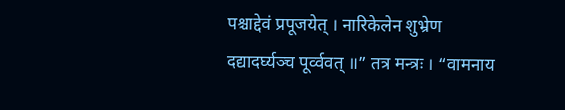पश्चाद्देवं प्रपूजयेत् । नारिकेलेन शुभ्रेण दद्यादर्घ्यञ्च पूर्व्ववत् ॥” तत्र मन्त्रः । “वामनाय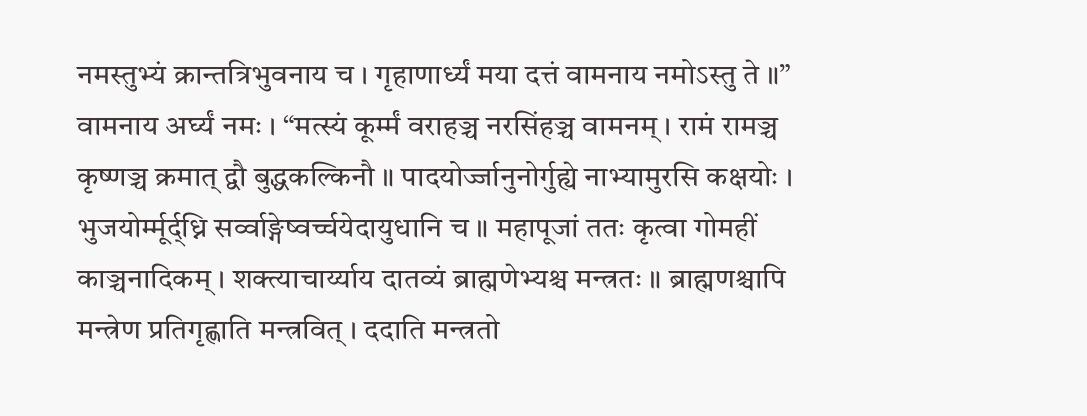नमस्तुभ्यं क्रान्तत्रिभुवनाय च । गृहाणार्ध्यं मया दत्तं वामनाय नमोऽस्तु ते ॥” वामनाय अर्घ्यं नमः । “मत्स्यं कूर्म्मं वराहञ्च नरसिंहञ्च वामनम् । रामं रामञ्च कृष्णञ्च क्रमात् द्वौ बुद्धकल्किनौ ॥ पादयोर्ज्जानुनोर्गुह्ये नाभ्यामुरसि कक्षयोः । भुजयोर्म्मूर्द्ध्नि सर्व्वाङ्गेष्वर्च्चयेदायुधानि च ॥ महापूजां ततः कृत्वा गोमहीं काञ्चनादिकम् । शक्त्याचार्य्याय दातव्यं ब्राह्मणेभ्यश्च मन्त्रतः ॥ ब्राह्मणश्चापि मन्त्रेण प्रतिगृह्णाति मन्त्रवित् । ददाति मन्त्रतो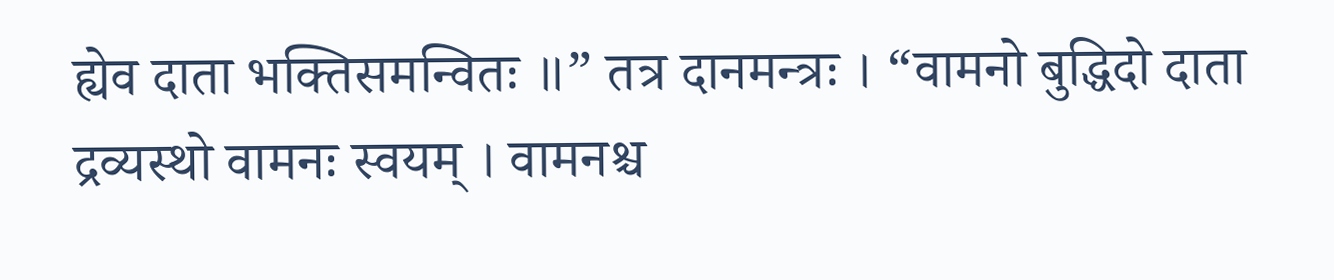ह्येव दाता भक्तिसमन्वितः ॥” तत्र दानमन्त्रः । “वामनो बुद्धिदो दाता द्रव्यस्थो वामनः स्वयम् । वामनश्च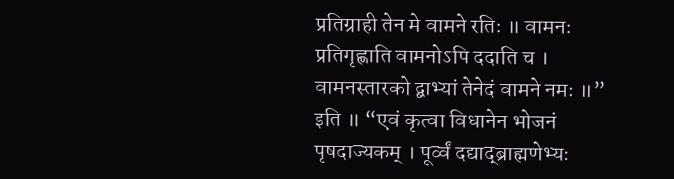प्रतिग्राही तेन मे वामने रतिः ॥ वामनः प्रतिगृह्णाति वामनोऽपि ददाति च । वामनस्तारको द्बाभ्यां तेनेदं वामने नमः ॥” इति ॥ “एवं कृत्वा विधानेन भोजनं पृषदाज्यकम् । पूर्व्वं दद्याद्ब्राह्मणेभ्यः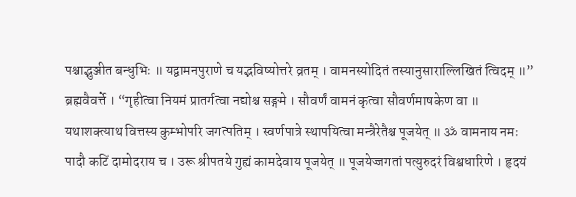पश्चाद्भुञ्जीत बन्धुभिः ॥ यद्वामनपुराणे च यद्भविष्योत्तरे व्रतम् । वामनस्योदितं तस्यानुसाराल्लिखितं त्विदम् ॥” ब्रह्मवैवर्त्ते । “गृहीत्वा नियमं प्रातर्गत्वा नद्योश्च सङ्गमे । सौवर्णं वामनं कृत्वा सौवर्णमाषकेण वा ॥ यथाशक्त्याथ वित्तस्य कुम्भोपरि जगत्पतिम् । स्वर्णपात्रे स्थापयित्वा मन्त्रैरेतैश्च पूजयेत् ॥ ॐ वामनाय नमः पादौ कटिं दामोदराय च । उरू श्रीपतये गुह्यं कामदेवाय पूजयेत् ॥ पूजयेज्जगतां पत्युरुदरं विश्वधारिणे । हृदयं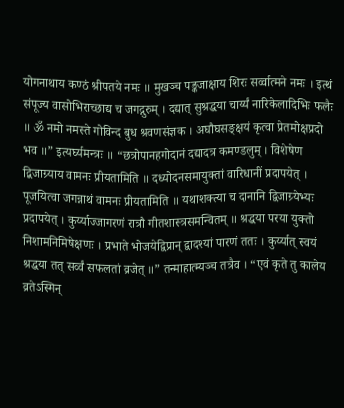योगनाथाय कण्ठं श्रीपतये नमः ॥ मुखञ्च पङ्कजाक्षाय शिरः सर्व्वात्मने नमः । इत्थं संपूज्य वासोभिराच्छाद्य च जगद्गुरुम् । दद्यात् सुश्रद्धया चार्य्यं नारिकेलादिभिः फलैः ॥ ॐ नमो नमस्ते गोविन्द बुध श्रवणसंज्ञक । अघौघसङ्क्षयं कृत्वा प्रेतमोक्षप्रदो भव ॥” इत्यर्घ्यमन्त्रः ॥ “छत्रोपानहगोदानं दद्यादत्र कमण्डलुम् । विशेषेण द्बिजाग्र्याय वामनः प्रीयतामिति ॥ दध्योदनसमायुक्तां वारिधानीं प्रदापयेत् । पूजयित्वा जगन्नाथं वामनः प्रीयतामिति ॥ यथाशक्त्या च दानानि द्विजाग्र्येभ्यः प्रदापयेत् । कुर्य्याज्जागरणं रात्रौ गीतशास्त्रसमन्वितम् ॥ श्रद्धया परया युक्तो निशामनिमिषेक्षणः । प्रभाते भोजयेद्विप्रान् द्वादश्यां पारणं ततः । कुर्य्यात् स्वयं श्रद्धया तत् सर्व्वं सफलतां व्रजेत् ॥” तन्माहात्म्यञ्च तत्रैव । “एवं कृते तु कालेय व्रतेऽस्मिन्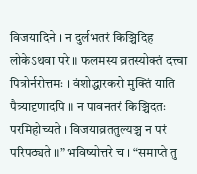विजयादिने । न दुर्लभतरं किञ्चिदिह लोकेऽथवा परे ॥ फलमस्य व्रतस्योक्तं दत्त्वा पित्रोर्नरोत्तमः । वंशोद्धारकरो मुक्तिं याति पैत्र्यादृणादपि ॥ न पावनतरं किञ्चिदतः परमिहोच्यते । विजयाव्रततुल्यञ्च न परं परिपठ्यते ॥” भविष्योत्तरे च । “समाप्ते तु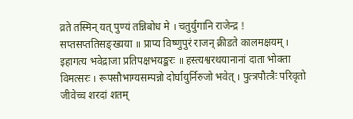व्रते तस्मिन् यत् पुण्यं तन्निबोध मे । चतुर्युगानि राजेन्द्र ! सप्तसप्ततिसङ्ख्यया ॥ प्राप्य विष्णुपुरं राजन् क्रीडते कालमक्षयम् । इहागत्य भवेद्राजा प्रतिपक्षभयङ्करः ॥ हस्त्यश्वरथयानानां दाता भोक्ता विमत्सरः । रूपसौभाग्यसम्पन्नो दोर्घायुर्निरुजो भवेत् । पुत्त्रपौत्त्रैः परिवृतो जीवेच्च शरदां शतम्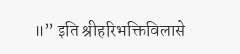॥” इति श्रीहरिभक्तिविलासे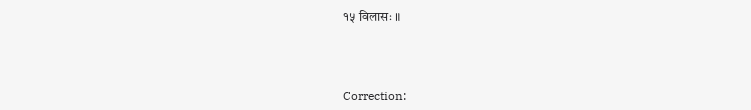१५ विलासः ॥



Correction: